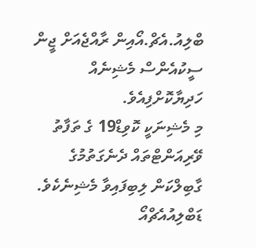ބްލިއު.އެޗް.އޯއިން ރާއްޖެއަށް ޖީން ސީކުއެންސް މެޝިނެއް ހަދިޔާކޮށްފިއެވެ.
މި މެޝިނަކީ ކޮވިޑް19 ގެ ތަފާތު ވޭރިއަންޓްތައް ދެނެގަތުމުގެ ގާބިލްކަން ލިބިފައިވާ މެޝިނެކެވެ.
ޑަބްލިއުއެޗްއޯ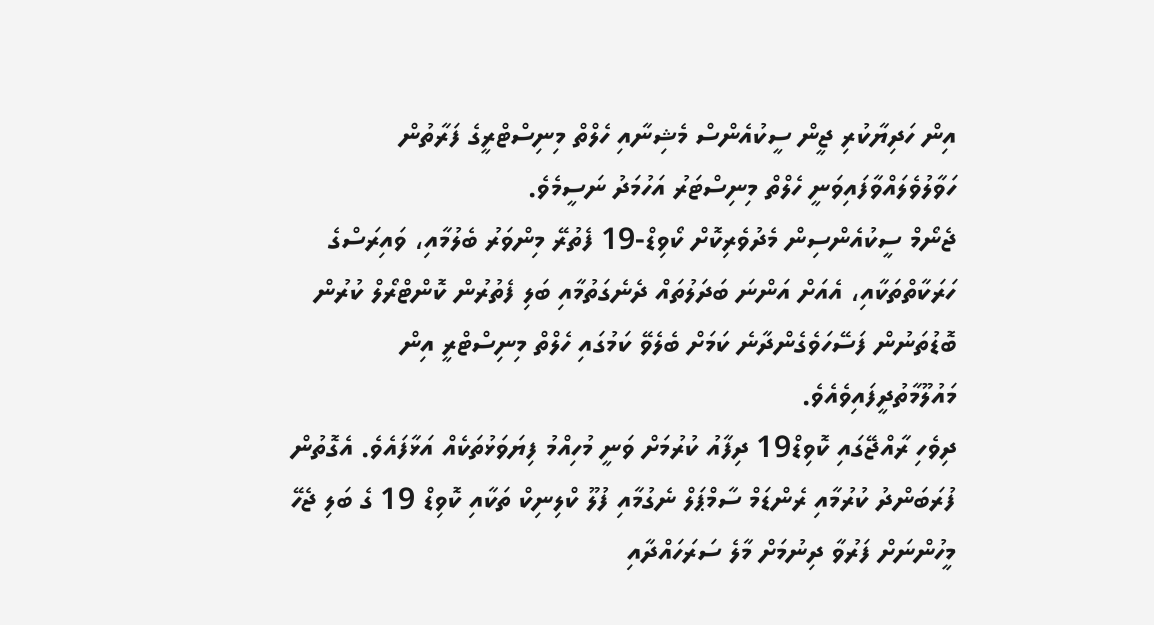އިން ހަދިޔާކުރި ޖީން ސީކުއެންސް މެޝިނާއި ހެލްތް މިނިސްޓްރީގެ ފަރާތުން ހަވާލުވެލައްވާފައިވަނީ ހެލްތް މިނިސްޓަރު އަހުމަދު ނަސީމެވެ.
ޖެނޯމް ސީކުއެންސިން މެދުވެރިކޮށް ކޯވިޑް-19 ފެތުރޭ މިންވަރު ބެލުމާއި، ވައިރަސްގެ ހަރަކާތްތަކާއި، އެއަށް އަންނަ ބަދަލުތައް ދެނެގަތުމާއި ބަލި ފެތުރުން ކޮންޓްރޯލް ކުރުން ބޮޑުތަނުން ފަސޭހަވެގެންދާނެ ކަމަށް ބެލެވޭ ކަމުގައި ހެލްތް މިނިސްޓްރީ އިން މައުލޫމާތުދީފައިވެއެވެ.
ދިވެހި ރާއްޖޭގައި ކޮވިޑް19 ދިފާއު ކުރުމަށް ވަނީ މުހިއްމު ފިޔަވަޅުތަކެއް އަޅާފައެވެ. އެގޮތުން ފުރަބަންދު ކުރުމާއި ރެންޑަމް ސާމްޕަލް ނެގުމާއި ފުލޫ ކްލިނިކް ތަކާއި ކޮވިޑް 19 ގެ ބަލި ޖެހޭ މީހުންނަށް ފަރުވާ ދިނުމަށް މާލެ ސަރަހައްދާއި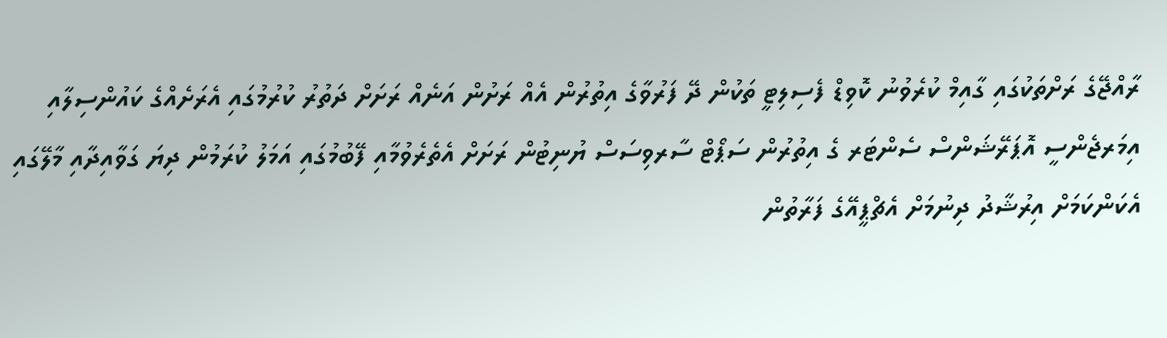ރާއްޖޭގެ ރަށްތަކުގައި ގާއިމް ކުރެވުނު ކޮވިޑް ފެސިލިޓީ ތަކުން ދޭ ފަރުވާގެ އިތުރުން އެއް ރަށުން އަނެއް ރަށަށް ދަތުރު ކުރުމުގައި އެރަށެއްގެ ކައުންސިލާއި އިމަރޖެންސީ އޮޕަރޭޝަންސް ސެންޓަރ ގެ އިތުރުން ސަޕޯޓް ސާރވިސަސް ޔުނިޓުން ރަށަށް އެތެރެވުމާއި ފޭބުމުގައި އަމަލު ކުރަމުން ދިޔަ ގަވާއިދާއި މާލޭގައި އެކަންކަމަށް އިރުޝާދު ދިނުމަށް އެޗްޕީއޭގެ ފަރާތުން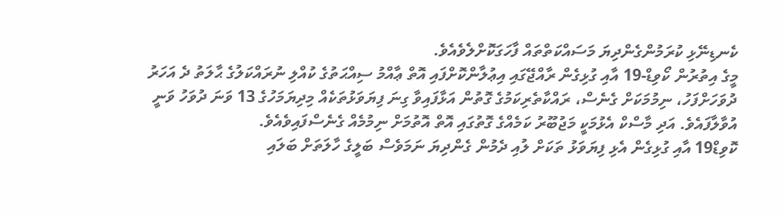ކެނޑިނޭޅި ކުރަމުންގެންދިޔަ މަސައްކަތްތައް ފާހަގަކޮށްލެވެއެވެ.
މީގެ އިތުރުން ކޯވިޑް-19 އާއި ގުޅިގެން ރާއްޖޭގައި އިޢުލާންކޮށްފައި އޮތް ޢާއްމު ސިއްޙަތުގެ ކުއްލި ނުރައްކަލުގެ ޙާލަތު ދެ އަހަރު ދުވަހަށްފަހު، ނިމުމަކަށް ގެނެސް، ރައްކާތެރިކަމުގެ ގޮތުން އަޅާފައިވާ ގިނަ ފިޔަވަޅުތަކެއް މިދިޔަމަހުގެ 13 ވަނަ ދުވަހު ވަނީ އުވާލާފައެވެ. އަދި މާސްކް އެޅުމަކީ މަޖުބޫރު ކަމެއްގެ ގޮތުގައި އޮތް އޮތުމަށް ނިމުމެއް ގެނެސްފައިވެއެވެ.
ކޮވިޑް19 އާއި ގުޅިގެން އެޅި ފިޔަވަޅު ތަކަށް ލުއި ދެމުން ގެންދިޔަ ނަމަވެސް ބަލީގެ ހާލަތަށް ބަލައި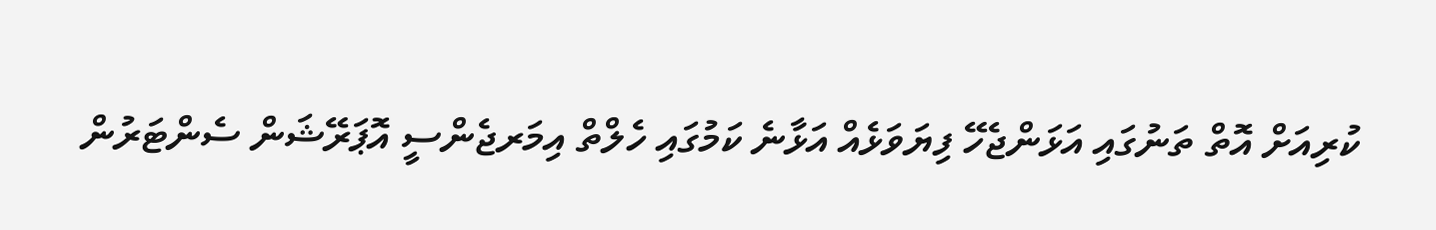ކުރިއަށް އޮތް ތަނުގައި އަޅަންޖެހޭ ފިޔަވަޅެއް އަޅާނެ ކަމުގައި ހެލްތް އިމަރޖެންސީ އޮޕަރޭޝަން ސެންޓަރުން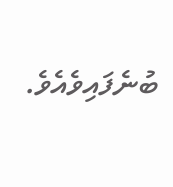ބުނެފައިވެއެވެ.